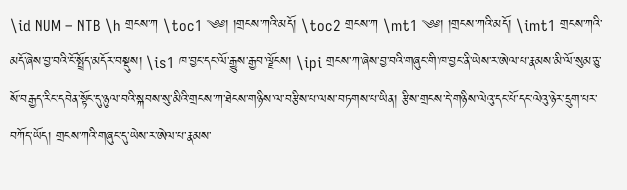\id NUM – NTB \h གྲངས་ཀ \toc1 ༄༅། །གྲངས་ཀའི་མདོ། \toc2 གྲངས་ཀ \mt1 ༄༅། །གྲངས་ཀའི་མདོ། \imt1 གྲངས་ཀའི་མདོ་ཞེས་བྱ་བའི་ངོ་སྤྲོད་མདོར་བསྡུས། \is1 ཁ་བྱང་དང་ལོ་རྒྱུས་རྒྱབ་ལྗོངས། \ipi གྲངས་ཀ་ཞེས་བྱ་བའི་གཞུང་གི་ཁ་བྱང་ནི་ཡེས་ར་ཨེལ་པ་རྣམས་མི་ལོ་སུམ་ཅུ་སོ་བརྒྱད་རིང་དབེན་སྟོང་དུ་ཉུལ་བའི་སྐབས་སུ་མིའི་གྲངས་ཀ་ཐེངས་གཉིས་ལ་བརྩིས་པ་ལས་བཏགས་པ་ཡིན། རྩིས་གྲངས་དེ་གཉིས་ལེའུ་དང་པོ་དང་ལེའུ་ཉེར་དྲུག་པར་བཀོད་ཡོད། གྲངས་ཀའི་གཞུང་དུ་ཡེས་ར་ཨེལ་པ་རྣམས་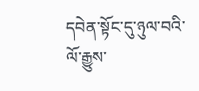དབེན་སྟོང་དུ་ཉུལ་བའི་ལོ་རྒྱུས་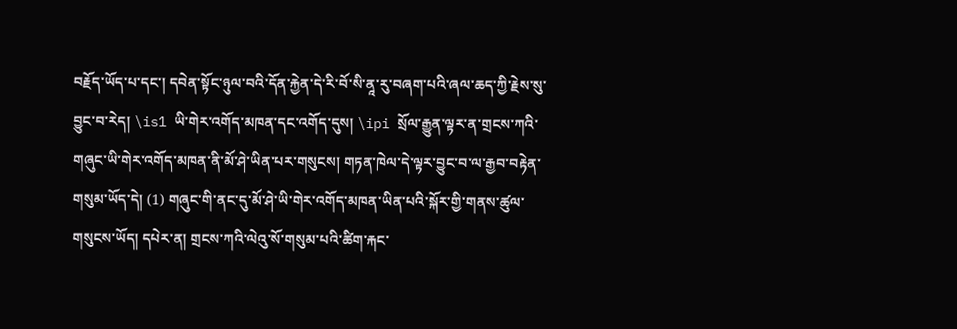བརྗོད་ཡོད་པ་དང་། དབེན་སྟོང་ཉུལ་བའི་དོན་རྐྱེན་དེ་རི་བོ་སི་ནཱ་རུ་བཞག་པའི་ཞལ་ཆད་ཀྱི་རྗེས་སུ་བྱུང་བ་རེད། \is1 ཡི་གེར་འགོད་མཁན་དང་འགོད་དུས། \ipi སྲོལ་རྒྱུན་ལྟར་ན་གྲངས་ཀའི་གཞུང་ཡི་གེར་འགོད་མཁན་ནི་མོ་ཤེ་ཡིན་པར་གསུངས། གཏན་ཁེལ་དེ་ལྟར་བྱུང་བ་ལ་རྒྱབ་བརྟེན་གསུམ་ཡོད་དེ། (1) གཞུང་གི་ནང་དུ་མོ་ཤེ་ཡི་གེར་འགོད་མཁན་ཡིན་པའི་སྐོར་གྱི་གནས་ཚུལ་གསུངས་ཡོད། དཔེར་ན། གྲངས་ཀའི་ལེའུ་སོ་གསུམ་པའི་ཚིག་རྐང་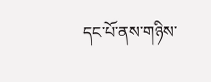དང་པོ་ནས་གཉིས་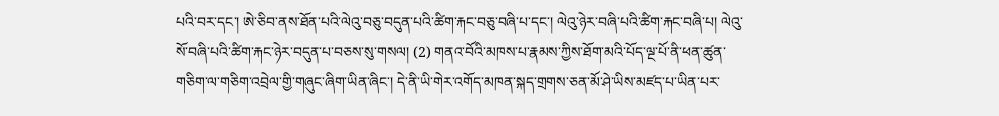པའི་བར་དང་། ཨེ་ཅིབ་ནས་ཐོན་པའི་ལེའུ་བཅུ་བདུན་པའི་ཚིག་རྐང་བཅུ་བཞི་པ་དང་། ལེའུ་ཉེར་བཞི་པའི་ཚིག་རྐང་བཞི་པ། ལེའུ་སོ་བཞི་པའི་ཚིག་རྐང་ཉེར་བདུན་པ་བཅས་སུ་གསལ། (2) གནའ་བོའི་མཁས་པ་རྣམས་ཀྱིས་ཐོག་མའི་པོད་ལྔ་པོ་ནི་ཕན་ཚུན་གཅིག་ལ་གཅིག་འབྲེལ་གྱི་གཞུང་ཞིག་ཡིན་ཞིང་། དེ་ནི་ཡི་གེར་འགོད་མཁན་སྐད་གྲགས་ཅན་མོ་ཤེ་ཡིས་མཛད་པ་ཡིན་པར་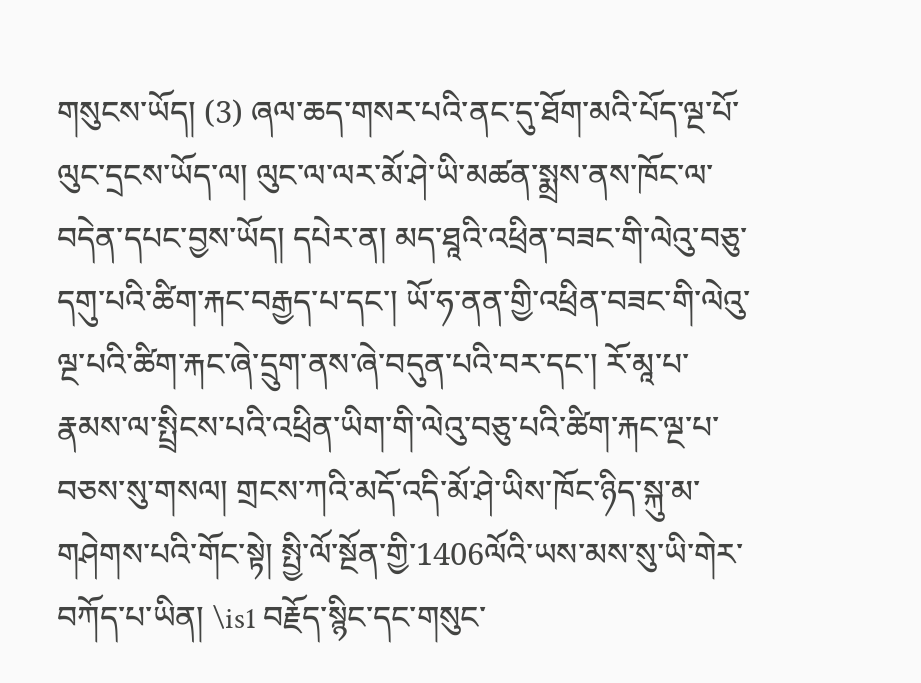གསུངས་ཡོད། (3) ཞལ་ཆད་གསར་པའི་ནང་དུ་ཐོག་མའི་པོད་ལྔ་པོ་ལུང་དྲངས་ཡོད་ལ། ལུང་ལ་ལར་མོ་ཤེ་ཡི་མཚན་སྨྲས་ནས་ཁོང་ལ་བདེན་དཔང་བྱས་ཡོད། དཔེར་ན། མད་ཐཱའི་འཕྲིན་བཟང་གི་ལེའུ་བཅུ་དགུ་པའི་ཚིག་རྐང་བརྒྱད་པ་དང་། ཡོ་ཧ་ནན་གྱི་འཕྲིན་བཟང་གི་ལེའུ་ལྔ་པའི་ཚིག་རྐང་ཞེ་དྲུག་ནས་ཞེ་བདུན་པའི་བར་དང་། རོ་མཱ་པ་རྣམས་ལ་སྤྲིངས་པའི་འཕྲིན་ཡིག་གི་ལེའུ་བཅུ་པའི་ཚིག་རྐང་ལྔ་པ་བཅས་སུ་གསལ། གྲངས་ཀའི་མདོ་འདི་མོ་ཤེ་ཡིས་ཁོང་ཉིད་སྐུ་མ་གཤེགས་པའི་གོང་སྟེ། སྤྱི་ལོ་སྔོན་གྱི་1406ལོའི་ཡས་མས་སུ་ཡི་གེར་བཀོད་པ་ཡིན། \is1 བརྗོད་སྙིང་དང་གསུང་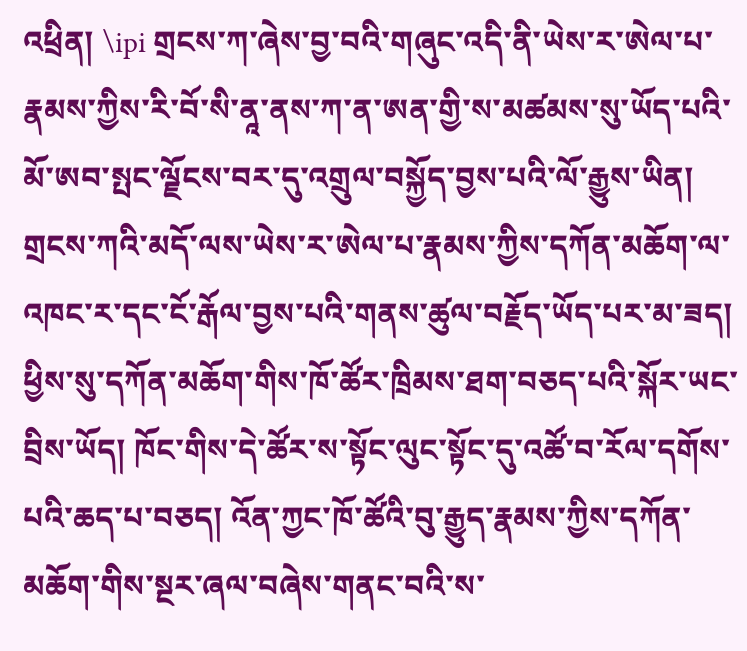འཕྲིན། \ipi གྲངས་ཀ་ཞེས་བྱ་བའི་གཞུང་འདི་ནི་ཡེས་ར་ཨེལ་པ་རྣམས་ཀྱིས་རི་བོ་སི་ནཱ་ནས་ཀ་ན་ཨན་གྱི་ས་མཚམས་སུ་ཡོད་པའི་མོ་ཨབ་སྤང་ལྗོངས་བར་དུ་འགྲུལ་བསྐྱོད་བྱས་པའི་ལོ་རྒྱུས་ཡིན། གྲངས་ཀའི་མདོ་ལས་ཡེས་ར་ཨེལ་པ་རྣམས་ཀྱིས་དཀོན་མཆོག་ལ་འཁང་ར་དང་ངོ་རྒོལ་བྱས་པའི་གནས་ཚུལ་བརྗོད་ཡོད་པར་མ་ཟད། ཕྱིས་སུ་དཀོན་མཆོག་གིས་ཁོ་ཚོར་ཁྲིམས་ཐག་བཅད་པའི་སྐོར་ཡང་བྲིས་ཡོད། ཁོང་གིས་དེ་ཚོར་ས་སྟོང་ལུང་སྟོང་དུ་འཚོ་བ་རོལ་དགོས་པའི་ཆད་པ་བཅད། འོན་ཀྱང་ཁོ་ཚོའི་བུ་རྒྱུད་རྣམས་ཀྱིས་དཀོན་མཆོག་གིས་སྔར་ཞལ་བཞེས་གནང་བའི་ས་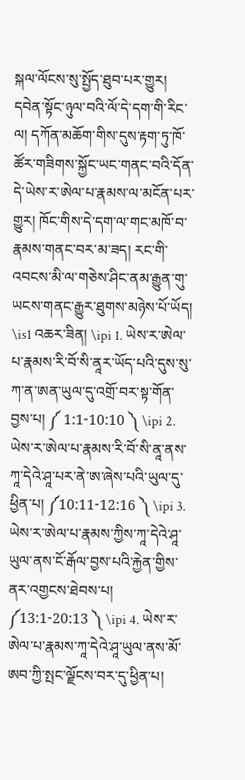སྐལ་ལོངས་སུ་སྤྱོད་ཐུབ་པར་གྱུར། དབེན་སྟོང་ཉུལ་བའི་ལོ་དེ་དག་གི་རིང་ལ། དཀོན་མཆོག་གིས་དུས་རྟག་ཏུ་ཁོ་ཚོར་གཟིགས་སྐྱོང་ཡང་གནང་བའི་དོན་དེ་ཡེས་ར་ཨེལ་པ་རྣམས་ལ་མངོན་པར་གྱུར། ཁོང་གིས་དེ་དག་ལ་གང་མཁོ་བ་རྣམས་གནང་བར་མ་ཟད། རང་གི་འབངས་མི་ལ་གཅེས་ཤིང་ནམ་རྒྱུན་གུ་ཡངས་གནང་རྒྱུར་ཐུགས་མཉེས་པོ་ཡོད། \is1 འཆར་ཟིན། \ipi 1. ཡེས་ར་ཨེལ་པ་རྣམས་རི་བོ་སི་ནཱར་ཡོད་པའི་དུས་སུ་ཀ་ན་ཨན་ཡུལ་དུ་འགྲོ་བར་སྟ་གོན་བྱས་པ། ༼ 1:1-10:10 ༽ \ipi 2. ཡེས་ར་ཨེལ་པ་རྣམས་རི་བོ་སི་ནཱ་ནས་ཀཱ་དེའེ་ཤཱ་པར་ནེ་ཨ་ཞེས་པའི་ཡུལ་དུ་ཕྱིན་པ། ༼10:11-12:16 ༽ \ipi 3. ཡེས་ར་ཨེལ་པ་རྣམས་ཀྱིས་ཀཱ་དེའེ་ཤཱ་ཡུལ་ནས་ངོ་རྒོལ་བྱས་པའི་རྐྱེན་གྱིས་ནར་འགྱངས་ཐེབས་པ། ༼13:1-20:13 ༽ \ipi 4. ཡེས་ར་ཨེལ་པ་རྣམས་ཀཱ་དེའེ་ཤཱ་ཡུལ་ནས་མོ་ཨབ་ཀྱི་སྤང་ལྗོངས་བར་དུ་ཕྱིན་པ།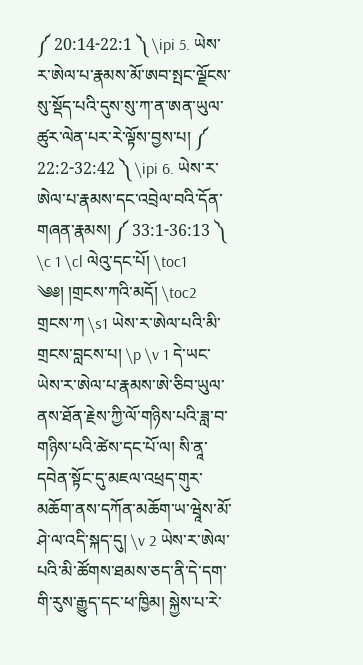༼ 20:14-22:1 ༽ \ipi 5. ཡེས་ར་ཨེལ་པ་རྣམས་མོ་ཨབ་སྤང་ལྗོངས་སུ་སྡོད་པའི་དུས་སུ་ཀ་ན་ཨན་ཡུལ་ཚུར་ལེན་པར་རེ་ལྟོས་བྱས་པ། ༼ 22:2-32:42 ༽ \ipi 6. ཡེས་ར་ཨེལ་པ་རྣམས་དང་འབྲེལ་བའི་དོན་གཞན་རྣམས། ༼ 33:1-36:13 ༽ \c 1 \cl ལེའུ་དང་པོ། \toc1 ༄༅། །གྲངས་ཀའི་མདོ། \toc2 གྲངས་ཀ \s1 ཡེས་ར་ཨེལ་པའི་མི་གྲངས་བླངས་པ། \p \v 1 དེ་ཡང་ཡེས་ར་ཨེལ་པ་རྣམས་ཨེ་ཅིབ་ཡུལ་ནས་ཐོན་རྗེས་ཀྱི་ལོ་གཉིས་པའི་ཟླ་བ་གཉིས་པའི་ཚེས་དང་པོ་ལ། སི་ནཱ་དབེན་སྟོང་དུ་མཇལ་འཕྲད་གུར་མཆོག་ནས་དཀོན་མཆོག་ཡ་ཝཱེས་མོ་ཤེ་ལ་འདི་སྐད་དུ། \v 2 ཡེས་ར་ཨེལ་པའི་མི་ཚོགས་ཐམས་ཅད་ནི་དེ་དག་གི་རུས་རྒྱུད་དང་ཕ་ཁྱིམ། སྐྱེས་པ་རེ་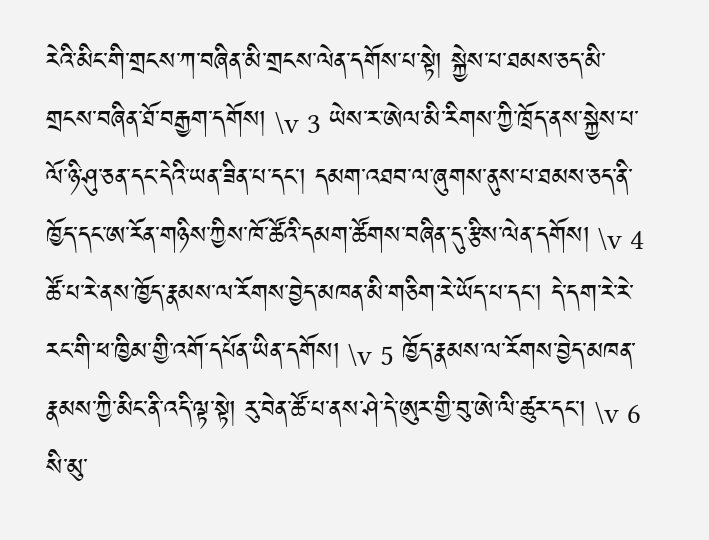རེའི་མིང་གི་གྲངས་ཀ་བཞིན་མི་གྲངས་ལེན་དགོས་པ་སྟེ། སྐྱེས་པ་ཐམས་ཅད་མི་གྲངས་བཞིན་ཐོ་བརྒྱག་དགོས། \v 3 ཡེས་ར་ཨེལ་མི་རིགས་ཀྱི་ཁྲོད་ནས་སྐྱེས་པ་ལོ་ཉི་ཤུ་ཅན་དང་དེའི་ཡན་ཟིན་པ་དང་། དམག་འཐབ་ལ་ཞུགས་ནུས་པ་ཐམས་ཅད་ནི་ཁྱོད་དང་ཨ་རོན་གཉིས་ཀྱིས་ཁོ་ཚོའི་དམག་ཚོགས་བཞིན་དུ་རྩིས་ལེན་དགོས། \v 4 ཚོ་པ་རེ་ནས་ཁྱོད་རྣམས་ལ་རོགས་བྱེད་མཁན་མི་གཅིག་རེ་ཡོད་པ་དང་། དེ་དག་རེ་རེ་རང་གི་ཕ་ཁྱིམ་གྱི་འགོ་དཔོན་ཡིན་དགོས། \v 5 ཁྱོད་རྣམས་ལ་རོགས་བྱེད་མཁན་རྣམས་ཀྱི་མིང་ནི་འདི་ལྟ་སྟེ། རུ་བེན་ཚོ་པ་ནས་ཤེ་དེ་ཨུར་གྱི་བུ་ཨེ་ལི་ཚུར་དང་། \v 6 སི་མུ་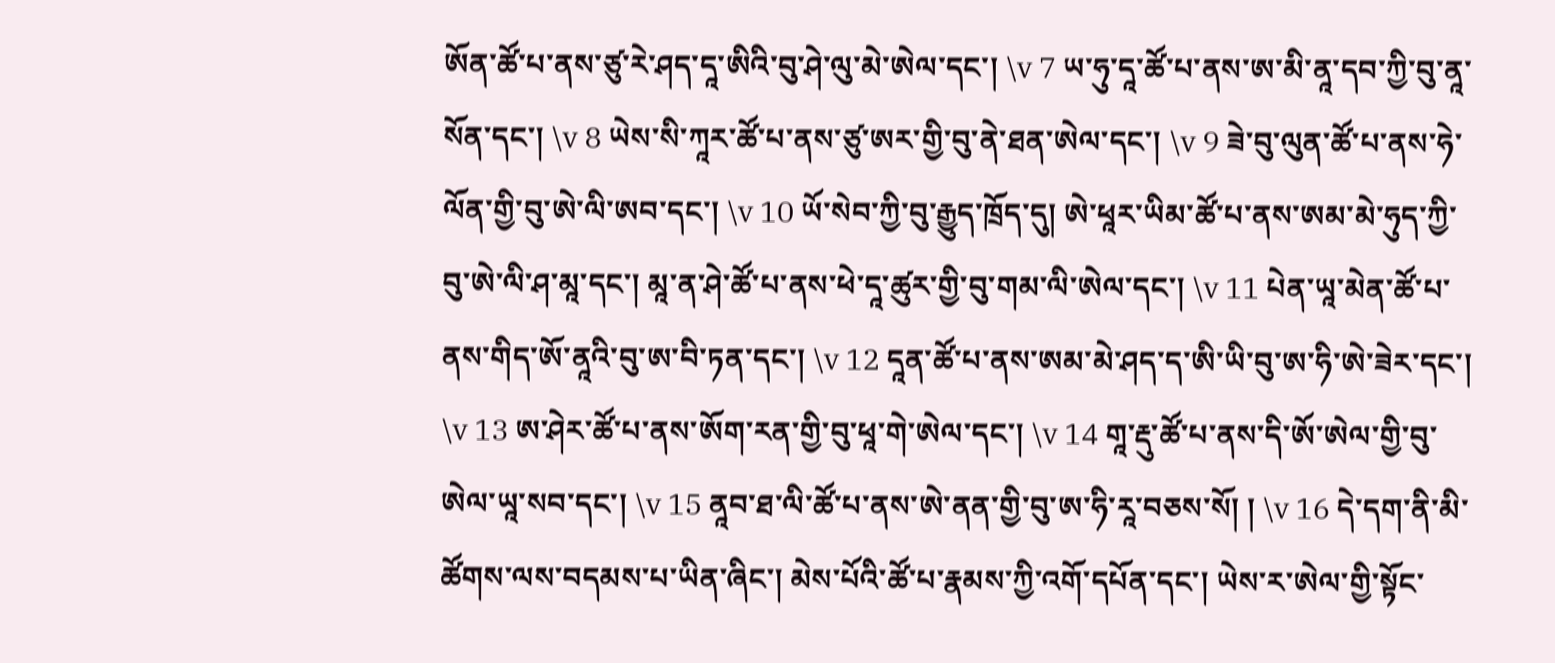ཨོན་ཚོ་པ་ནས་ཙུ་རེ་ཤད་དཱ་ཨིའི་བུ་ཤེ་ལུ་མེ་ཨེལ་དང་། \v 7 ཡ་ཧུ་དཱ་ཚོ་པ་ནས་ཨ་མི་ནཱ་དབ་ཀྱི་བུ་ནཱ་སོན་དང་། \v 8 ཡེས་སི་ཀཱར་ཚོ་པ་ནས་ཙུ་ཨར་གྱི་བུ་ནེ་ཐན་ཨེལ་དང་། \v 9 ཟེ་བུ་ལུན་ཚོ་པ་ནས་ཧེ་ལོན་གྱི་བུ་ཨེ་ལི་ཨབ་དང་། \v 10 ཡོ་སེབ་ཀྱི་བུ་རྒྱུད་ཁྲོད་དུ། ཨེ་ཕཱར་ཡིམ་ཚོ་པ་ནས་ཨམ་མེ་ཧུད་ཀྱི་བུ་ཨེ་ལི་ཤ་མཱ་དང་། མཱ་ན་ཤེ་ཚོ་པ་ནས་ཕེ་དཱ་ཚུར་གྱི་བུ་གམ་ལི་ཨེལ་དང་། \v 11 པེན་ཡཱ་མེན་ཚོ་པ་ནས་གིད་ཨོ་ནཱའི་བུ་ཨ་བི་ཏན་དང་། \v 12 དཱན་ཚོ་པ་ནས་ཨམ་མེ་ཤད་ད་ཨི་ཡི་བུ་ཨ་ཧི་ཨེ་ཟེར་དང་། \v 13 ཨ་ཤེར་ཚོ་པ་ནས་ཨོག་རན་གྱི་བུ་ཕཱ་གེ་ཨེལ་དང་། \v 14 གཱ་རྡུ་ཚོ་པ་ནས་དི་ཨོ་ཨེལ་གྱི་བུ་ཨེལ་ཡཱ་སབ་དང་། \v 15 ནཱབ་ཐ་ལི་ཚོ་པ་ནས་ཨེ་ནན་གྱི་བུ་ཨ་ཧི་རཱ་བཅས་སོ། ། \v 16 དེ་དག་ནི་མི་ཚོགས་ལས་བདམས་པ་ཡིན་ཞིང་། མེས་པོའི་ཚོ་པ་རྣམས་ཀྱི་འགོ་དཔོན་དང་། ཡེས་ར་ཨེལ་གྱི་སྟོང་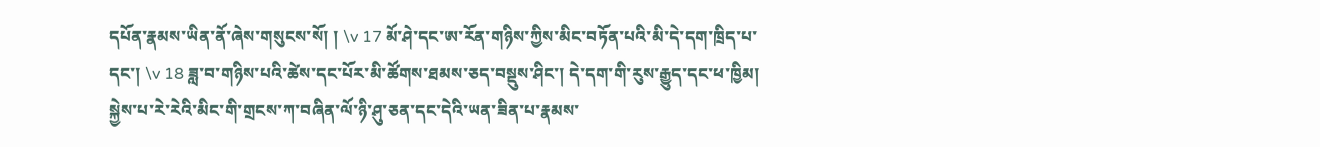དཔོན་རྣམས་ཡིན་ནོ་ཞེས་གསུངས་སོ། ། \v 17 མོ་ཤེ་དང་ཨ་རོན་གཉིས་ཀྱིས་མིང་བཏོན་པའི་མི་དེ་དག་ཁྲིད་པ་དང་། \v 18 ཟླ་བ་གཉིས་པའི་ཚེས་དང་པོར་མི་ཚོགས་ཐམས་ཅད་བསྡུས་ཤིང་། དེ་དག་གི་རུས་རྒྱུད་དང་ཕ་ཁྱིམ། སྐྱེས་པ་རེ་རེའི་མིང་གི་གྲངས་ཀ་བཞིན་ལོ་ཉི་ཤུ་ཅན་དང་དེའི་ཡན་ཟིན་པ་རྣམས་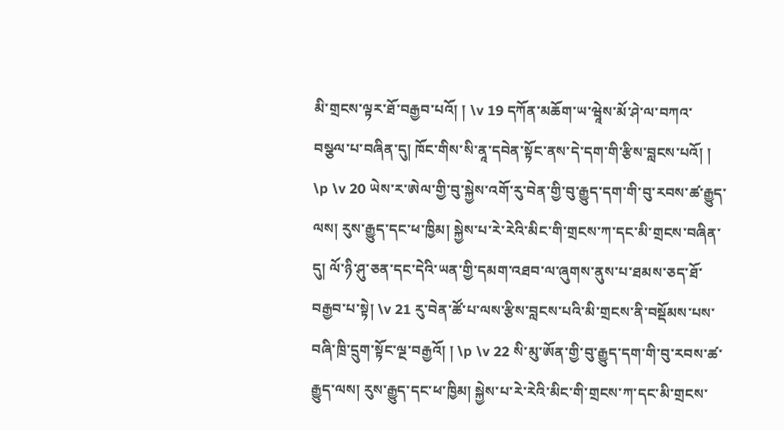མི་གྲངས་ལྟར་ཐོ་བརྒྱབ་པའོ། ། \v 19 དཀོན་མཆོག་ཡ་ཝཱེས་མོ་ཤེ་ལ་བཀའ་བསྩལ་པ་བཞིན་དུ། ཁོང་གིས་སི་ནཱ་དབེན་སྟོང་ནས་དེ་དག་གི་རྩིས་བླངས་པའོ། ། \p \v 20 ཡེས་ར་ཨེལ་གྱི་བུ་སྐྱེས་འགོ་རུ་བེན་གྱི་བུ་རྒྱུད་དག་གི་བུ་རབས་ཚ་རྒྱུད་ལས། རུས་རྒྱུད་དང་ཕ་ཁྱིམ། སྐྱེས་པ་རེ་རེའི་མིང་གི་གྲངས་ཀ་དང་མི་གྲངས་བཞིན་དུ། ལོ་ཉི་ཤུ་ཅན་དང་དེའི་ཡན་གྱི་དམག་འཐབ་ལ་ཞུགས་ནུས་པ་ཐམས་ཅད་ཐོ་བརྒྱབ་པ་སྟེ། \v 21 རུ་བེན་ཚོ་པ་ལས་རྩིས་བླངས་པའི་མི་གྲངས་ནི་བསྡོམས་པས་བཞི་ཁྲི་དྲུག་སྟོང་ལྔ་བརྒྱའོ། ། \p \v 22 སི་མུ་ཨོན་གྱི་བུ་རྒྱུད་དག་གི་བུ་རབས་ཚ་རྒྱུད་ལས། རུས་རྒྱུད་དང་ཕ་ཁྱིམ། སྐྱེས་པ་རེ་རེའི་མིང་གི་གྲངས་ཀ་དང་མི་གྲངས་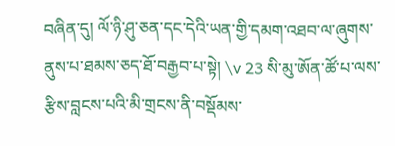བཞིན་དུ། ལོ་ཉི་ཤུ་ཅན་དང་དེའི་ཡན་གྱི་དམག་འཐབ་ལ་ཞུགས་ནུས་པ་ཐམས་ཅད་ཐོ་བརྒྱབ་པ་སྟེ། \v 23 སི་མུ་ཨོན་ཚོ་པ་ལས་རྩིས་བླངས་པའི་མི་གྲངས་ནི་བསྡོམས་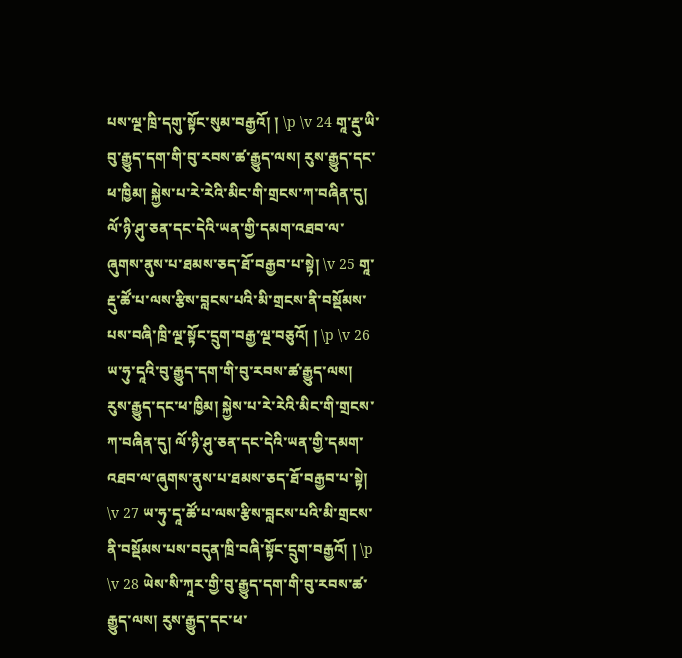པས་ལྔ་ཁྲི་དགུ་སྟོང་སུམ་བརྒྱའོ། ། \p \v 24 གཱ་རྡུ་ཡི་བུ་རྒྱུད་དག་གི་བུ་རབས་ཚ་རྒྱུད་ལས། རུས་རྒྱུད་དང་ཕ་ཁྱིམ། སྐྱེས་པ་རེ་རེའི་མིང་གི་གྲངས་ཀ་བཞིན་དུ། ལོ་ཉི་ཤུ་ཅན་དང་དེའི་ཡན་གྱི་དམག་འཐབ་ལ་ཞུགས་ནུས་པ་ཐམས་ཅད་ཐོ་བརྒྱབ་པ་སྟེ། \v 25 གཱ་རྡུ་ཚོ་པ་ལས་རྩིས་བླངས་པའི་མི་གྲངས་ནི་བསྡོམས་པས་བཞི་ཁྲི་ལྔ་སྟོང་དྲུག་བརྒྱ་ལྔ་བཅུའོ། ། \p \v 26 ཡ་ཧུ་དཱའི་བུ་རྒྱུད་དག་གི་བུ་རབས་ཚ་རྒྱུད་ལས། རུས་རྒྱུད་དང་ཕ་ཁྱིམ། སྐྱེས་པ་རེ་རེའི་མིང་གི་གྲངས་ཀ་བཞིན་དུ། ལོ་ཉི་ཤུ་ཅན་དང་དེའི་ཡན་གྱི་དམག་འཐབ་ལ་ཞུགས་ནུས་པ་ཐམས་ཅད་ཐོ་བརྒྱབ་པ་སྟེ། \v 27 ཡ་ཧུ་དཱ་ཚོ་པ་ལས་རྩིས་བླངས་པའི་མི་གྲངས་ནི་བསྡོམས་པས་བདུན་ཁྲི་བཞི་སྟོང་དྲུག་བརྒྱའོ། ། \p \v 28 ཡེས་སི་ཀཱར་གྱི་བུ་རྒྱུད་དག་གི་བུ་རབས་ཚ་རྒྱུད་ལས། རུས་རྒྱུད་དང་ཕ་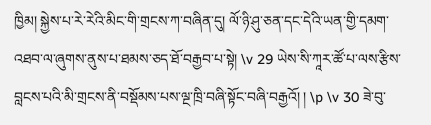ཁྱིམ། སྐྱེས་པ་རེ་རེའི་མིང་གི་གྲངས་ཀ་བཞིན་དུ། ལོ་ཉི་ཤུ་ཅན་དང་དེའི་ཡན་གྱི་དམག་འཐབ་ལ་ཞུགས་ནུས་པ་ཐམས་ཅད་ཐོ་བརྒྱབ་པ་སྟེ། \v 29 ཡེས་སི་ཀཱར་ཚོ་པ་ལས་རྩིས་བླངས་པའི་མི་གྲངས་ནི་བསྡོམས་པས་ལྔ་ཁྲི་བཞི་སྟོང་བཞི་བརྒྱའོ། ། \p \v 30 ཟེ་བུ་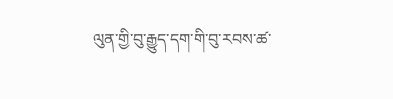ལུན་གྱི་བུ་རྒྱུད་དག་གི་བུ་རབས་ཚ་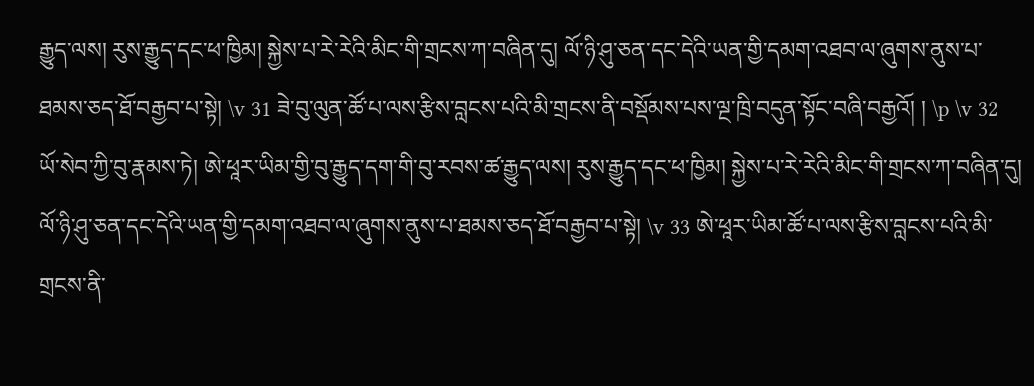རྒྱུད་ལས། རུས་རྒྱུད་དང་ཕ་ཁྱིམ། སྐྱེས་པ་རེ་རེའི་མིང་གི་གྲངས་ཀ་བཞིན་དུ། ལོ་ཉི་ཤུ་ཅན་དང་དེའི་ཡན་གྱི་དམག་འཐབ་ལ་ཞུགས་ནུས་པ་ཐམས་ཅད་ཐོ་བརྒྱབ་པ་སྟེ། \v 31 ཟེ་བུ་ལུན་ཚོ་པ་ལས་རྩིས་བླངས་པའི་མི་གྲངས་ནི་བསྡོམས་པས་ལྔ་ཁྲི་བདུན་སྟོང་བཞི་བརྒྱའོ། ། \p \v 32 ཡོ་སེབ་ཀྱི་བུ་རྣམས་ཏེ། ཨེ་ཕཱར་ཡིམ་གྱི་བུ་རྒྱུད་དག་གི་བུ་རབས་ཚ་རྒྱུད་ལས། རུས་རྒྱུད་དང་ཕ་ཁྱིམ། སྐྱེས་པ་རེ་རེའི་མིང་གི་གྲངས་ཀ་བཞིན་དུ། ལོ་ཉི་ཤུ་ཅན་དང་དེའི་ཡན་གྱི་དམག་འཐབ་ལ་ཞུགས་ནུས་པ་ཐམས་ཅད་ཐོ་བརྒྱབ་པ་སྟེ། \v 33 ཨེ་ཕཱར་ཡིམ་ཚོ་པ་ལས་རྩིས་བླངས་པའི་མི་གྲངས་ནི་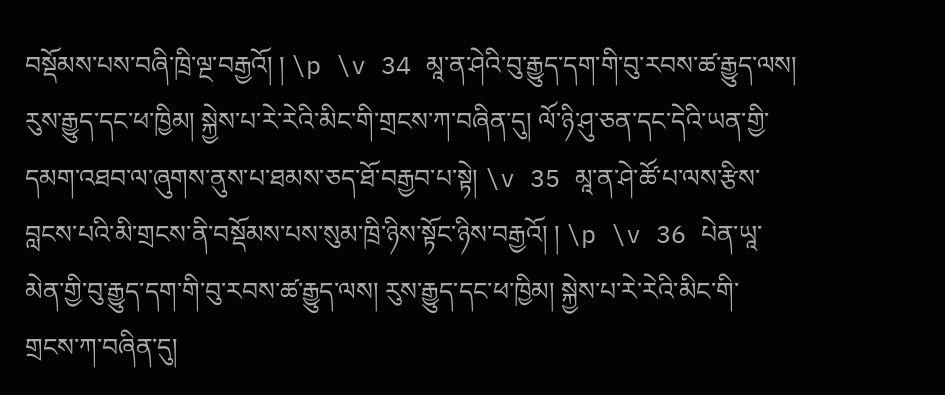བསྡོམས་པས་བཞི་ཁྲི་ལྔ་བརྒྱའོ། ། \p \v 34 མཱ་ན་ཤེའི་བུ་རྒྱུད་དག་གི་བུ་རབས་ཚ་རྒྱུད་ལས། རུས་རྒྱུད་དང་ཕ་ཁྱིམ། སྐྱེས་པ་རེ་རེའི་མིང་གི་གྲངས་ཀ་བཞིན་དུ། ལོ་ཉི་ཤུ་ཅན་དང་དེའི་ཡན་གྱི་དམག་འཐབ་ལ་ཞུགས་ནུས་པ་ཐམས་ཅད་ཐོ་བརྒྱབ་པ་སྟེ། \v 35 མཱ་ན་ཤེ་ཚོ་པ་ལས་རྩིས་བླངས་པའི་མི་གྲངས་ནི་བསྡོམས་པས་སུམ་ཁྲི་ཉིས་སྟོང་ཉིས་བརྒྱའོ། ། \p \v 36 པེན་ཡཱ་མེན་གྱི་བུ་རྒྱུད་དག་གི་བུ་རབས་ཚ་རྒྱུད་ལས། རུས་རྒྱུད་དང་ཕ་ཁྱིམ། སྐྱེས་པ་རེ་རེའི་མིང་གི་གྲངས་ཀ་བཞིན་དུ།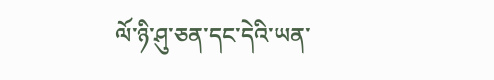ལོ་ཉི་ཤུ་ཅན་དང་དེའི་ཡན་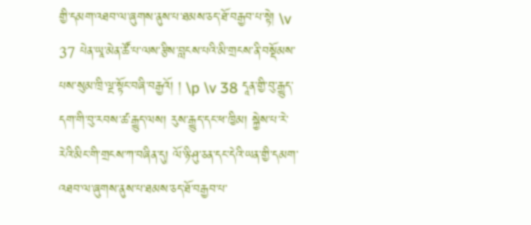གྱི་དམག་འཐབ་ལ་ཞུགས་ནུས་པ་ཐམས་ཅད་ཐོ་བརྒྱབ་པ་སྟེ། \v 37 པེན་ཡཱ་མེན་ཚོ་པ་ལས་རྩིས་བླངས་པའི་མི་གྲངས་ནི་བསྡོམས་པས་སུམ་ཁྲི་ལྔ་སྟོང་བཞི་བརྒྱའོ། ། \p \v 38 དཱན་གྱི་བུ་རྒྱུད་དག་གི་བུ་རབས་ཚ་རྒྱུད་ལས། རུས་རྒྱུད་དང་ཕ་ཁྱིམ། སྐྱེས་པ་རེ་རེའི་མིང་གི་གྲངས་ཀ་བཞིན་དུ། ལོ་ཉི་ཤུ་ཅན་དང་དེའི་ཡན་གྱི་དམག་འཐབ་ལ་ཞུགས་ནུས་པ་ཐམས་ཅད་ཐོ་བརྒྱབ་པ་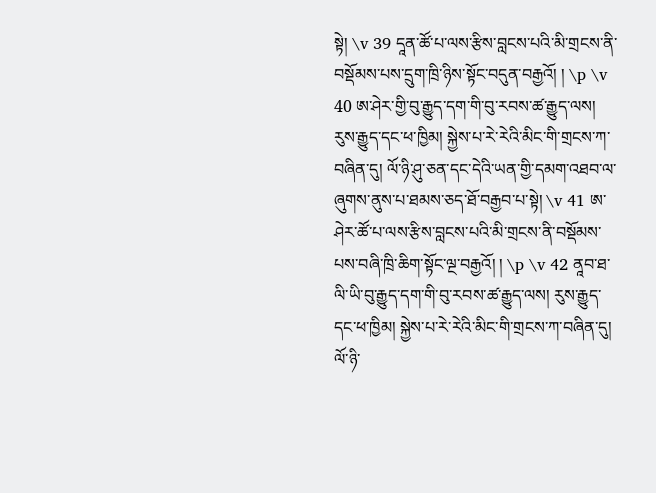སྟེ། \v 39 དཱན་ཚོ་པ་ལས་རྩིས་བླངས་པའི་མི་གྲངས་ནི་བསྡོམས་པས་དྲུག་ཁྲི་ཉིས་སྟོང་བདུན་བརྒྱའོ། ། \p \v 40 ཨ་ཤེར་གྱི་བུ་རྒྱུད་དག་གི་བུ་རབས་ཚ་རྒྱུད་ལས། རུས་རྒྱུད་དང་ཕ་ཁྱིམ། སྐྱེས་པ་རེ་རེའི་མིང་གི་གྲངས་ཀ་བཞིན་དུ། ལོ་ཉི་ཤུ་ཅན་དང་དེའི་ཡན་གྱི་དམག་འཐབ་ལ་ཞུགས་ནུས་པ་ཐམས་ཅད་ཐོ་བརྒྱབ་པ་སྟེ། \v 41 ཨ་ཤེར་ཚོ་པ་ལས་རྩིས་བླངས་པའི་མི་གྲངས་ནི་བསྡོམས་པས་བཞི་ཁྲི་ཆིག་སྟོང་ལྔ་བརྒྱའོ། ། \p \v 42 ནཱབ་ཐ་ལི་ཡི་བུ་རྒྱུད་དག་གི་བུ་རབས་ཚ་རྒྱུད་ལས། རུས་རྒྱུད་དང་ཕ་ཁྱིམ། སྐྱེས་པ་རེ་རེའི་མིང་གི་གྲངས་ཀ་བཞིན་དུ། ལོ་ཉི་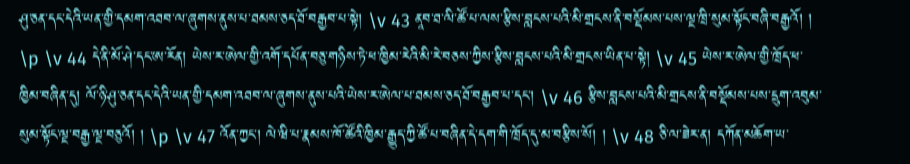ཤུ་ཅན་དང་དེའི་ཡན་གྱི་དམག་འཐབ་ལ་ཞུགས་ནུས་པ་ཐམས་ཅད་ཐོ་བརྒྱབ་པ་སྟེ། \v 43 ནཱབ་ཐ་ལི་ཚོ་པ་ལས་རྩིས་བླངས་པའི་མི་གྲངས་ནི་བསྡོམས་པས་ལྔ་ཁྲི་སུམ་སྟོང་བཞི་བརྒྱའོ། ། \p \v 44 དེ་ནི་མོ་ཤེ་དང་ཨ་རོན། ཡེས་ར་ཨེལ་གྱི་འགོ་དཔོན་བཅུ་གཉིས་ཏེ་ཕ་ཁྱིམ་རེའི་མི་རེ་བཅས་ཀྱིས་རྩིས་བླངས་པའི་མི་གྲངས་ཡིན་པ་སྟེ། \v 45 ཡེས་ར་ཨེལ་གྱི་ཁྲོད་ཕ་ཁྱིམ་བཞིན་དུ། ལོ་ཉི་ཤུ་ཅན་དང་དེའི་ཡན་གྱི་དམག་འཐབ་ལ་ཞུགས་ནུས་པའི་ཡེས་ར་ཨེལ་པ་ཐམས་ཅད་ཐོ་བརྒྱབ་པ་དང་། \v 46 རྩིས་བླངས་པའི་མི་གྲངས་ནི་བསྡོམས་པས་དྲུག་འབུམ་སུམ་སྟོང་ལྔ་བརྒྱ་ལྔ་བཅུའོ། ། \p \v 47 འོན་ཀྱང་། ལེ་ཝི་པ་རྣམས་ཁོ་ཚོའི་ཁྱིམ་རྒྱུད་ཀྱི་ཚོ་པ་བཞིན་དེ་དག་གི་ཁྲོད་དུ་མ་བརྩིས་སོ། ། \v 48 ཅི་ལ་ཟེར་ན། དཀོན་མཆོག་ཡ་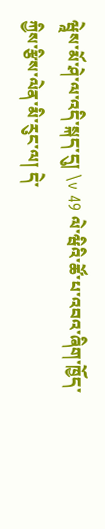ཝཱེས་མོ་ཤེ་ལ་འདི་སྐད་དུ། \v 49 ལེ་ཝིའི་ཚོ་པ་འབའ་ཞིག་ཁྱོད་ཀྱིས་རྩིས་ལེན་མི་རུང་ལ། དེ་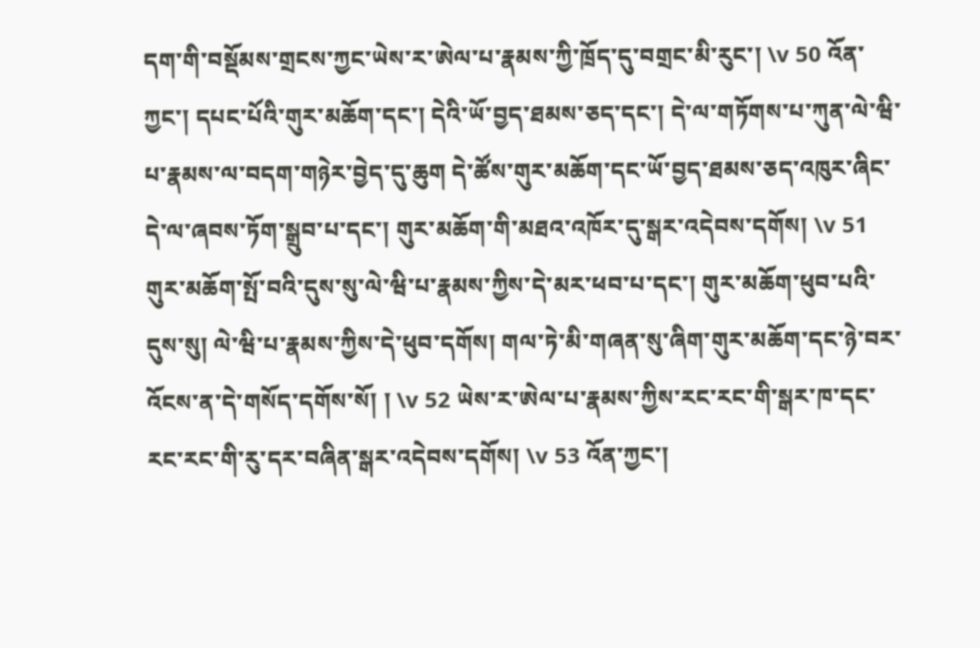དག་གི་བསྡོམས་གྲངས་ཀྱང་ཡེས་ར་ཨེལ་པ་རྣམས་ཀྱི་ཁྲོད་དུ་བགྲང་མི་རུང་། \v 50 འོན་ཀྱང་། དཔང་པོའི་གུར་མཆོག་དང་། དེའི་ཡོ་བྱད་ཐམས་ཅད་དང་། དེ་ལ་གཏོགས་པ་ཀུན་ལེ་ཝི་པ་རྣམས་ལ་བདག་གཉེར་བྱེད་དུ་ཆུག དེ་ཚོས་གུར་མཆོག་དང་ཡོ་བྱད་ཐམས་ཅད་འཁུར་ཞིང་དེ་ལ་ཞབས་ཏོག་སྒྲུབ་པ་དང་། གུར་མཆོག་གི་མཐའ་འཁོར་དུ་སྒར་འདེབས་དགོས། \v 51 གུར་མཆོག་སྤོ་བའི་དུས་སུ་ལེ་ཝི་པ་རྣམས་ཀྱིས་དེ་མར་ཕབ་པ་དང་། གུར་མཆོག་ཕུབ་པའི་དུས་སུ། ལེ་ཝི་པ་རྣམས་ཀྱིས་དེ་ཕུབ་དགོས། གལ་ཏེ་མི་གཞན་སུ་ཞིག་གུར་མཆོག་དང་ཉེ་བར་འོངས་ན་དེ་གསོད་དགོས་སོ། ། \v 52 ཡེས་ར་ཨེལ་པ་རྣམས་ཀྱིས་རང་རང་གི་སྒར་ཁ་དང་རང་རང་གི་རུ་དར་བཞིན་སྒར་འདེབས་དགོས། \v 53 འོན་ཀྱང་།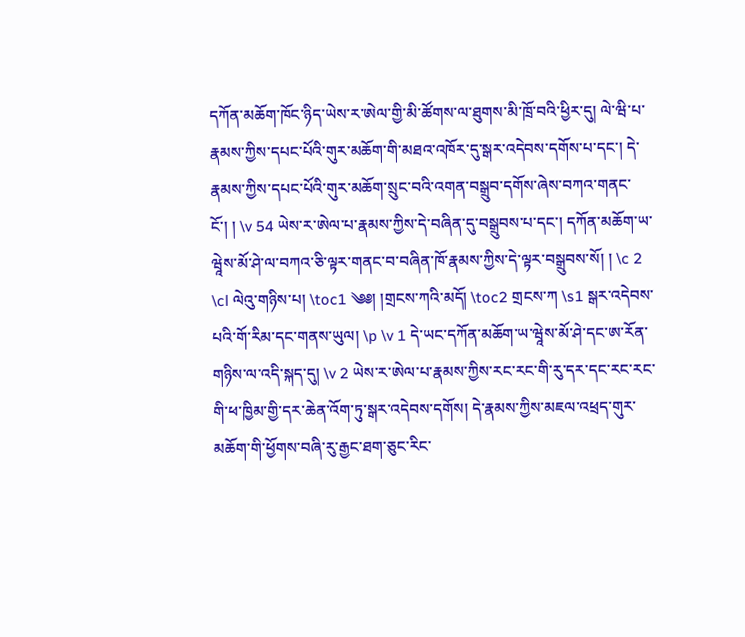དཀོན་མཆོག་ཁོང་ཉིད་ཡེས་ར་ཨེལ་གྱི་མི་ཚོགས་ལ་ཐུགས་མི་ཁྲོ་བའི་ཕྱིར་དུ། ལེ་ཝི་པ་རྣམས་ཀྱིས་དཔང་པོའི་གུར་མཆོག་གི་མཐའ་འཁོར་དུ་སྒར་འདེབས་དགོས་པ་དང་། དེ་རྣམས་ཀྱིས་དཔང་པོའི་གུར་མཆོག་སྲུང་བའི་འགན་བསྒྲུབ་དགོས་ཞེས་བཀའ་གནང་ངོ་། ། \v 54 ཡེས་ར་ཨེལ་པ་རྣམས་ཀྱིས་དེ་བཞིན་དུ་བསྒྲུབས་པ་དང་། དཀོན་མཆོག་ཡ་ཝཱེས་མོ་ཤེ་ལ་བཀའ་ཅི་ལྟར་གནང་བ་བཞིན་ཁོ་རྣམས་ཀྱིས་དེ་ལྟར་བསྒྲུབས་སོ། ། \c 2 \cl ལེའུ་གཉིས་པ། \toc1 ༄༅། །གྲངས་ཀའི་མདོ། \toc2 གྲངས་ཀ \s1 སྒར་འདེབས་པའི་གོ་རིམ་དང་གནས་ཡུལ། \p \v 1 དེ་ཡང་དཀོན་མཆོག་ཡ་ཝཱེས་མོ་ཤེ་དང་ཨ་རོན་གཉིས་ལ་འདི་སྐད་དུ། \v 2 ཡེས་ར་ཨེལ་པ་རྣམས་ཀྱིས་རང་རང་གི་རུ་དར་དང་རང་རང་གི་ཕ་ཁྱིམ་གྱི་དར་ཆེན་འོག་ཏུ་སྒར་འདེབས་དགོས། དེ་རྣམས་ཀྱིས་མཇལ་འཕྲད་གུར་མཆོག་གི་ཕྱོགས་བཞི་རུ་རྒྱང་ཐག་ཅུང་རིང་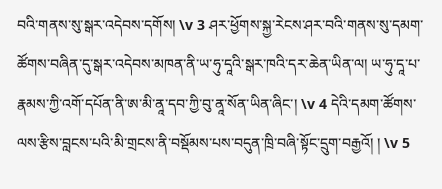བའི་གནས་སུ་སྒར་འདེབས་དགོས། \v 3 ཤར་ཕྱོགས་སྐྱ་རེངས་ཤར་བའི་གནས་སུ་དམག་ཚོགས་བཞིན་དུ་སྒར་འདེབས་མཁན་ནི་ཡ་ཧུ་དཱའི་སྒར་ཁའི་དར་ཆེན་ཡིན་ལ། ཡ་ཧུ་དཱ་པ་རྣམས་ཀྱི་འགོ་དཔོན་ནི་ཨ་མི་ནཱ་དབ་ཀྱི་བུ་ནཱ་སོན་ཡིན་ཞིང་། \v 4 དེའི་དམག་ཚོགས་ལས་རྩིས་བླངས་པའི་མི་གྲངས་ནི་བསྡོམས་པས་བདུན་ཁྲི་བཞི་སྟོང་དྲུག་བརྒྱའོ། ། \v 5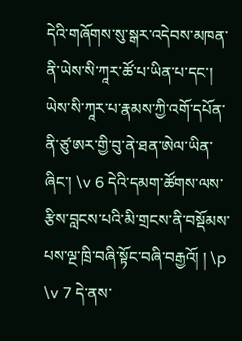དེའི་གཞོགས་སུ་སྒར་འདེབས་མཁན་ནི་ཡེས་སི་ཀཱར་ཚོ་པ་ཡིན་པ་དང་། ཡེས་སི་ཀཱར་པ་རྣམས་ཀྱི་འགོ་དཔོན་ནི་ཙུ་ཨར་གྱི་བུ་ནེ་ཐན་ཨེལ་ཡིན་ཞིང་། \v 6 དེའི་དམག་ཚོགས་ལས་རྩིས་བླངས་པའི་མི་གྲངས་ནི་བསྡོམས་པས་ལྔ་ཁྲི་བཞི་སྟོང་བཞི་བརྒྱའོ། ། \p \v 7 དེ་ནས་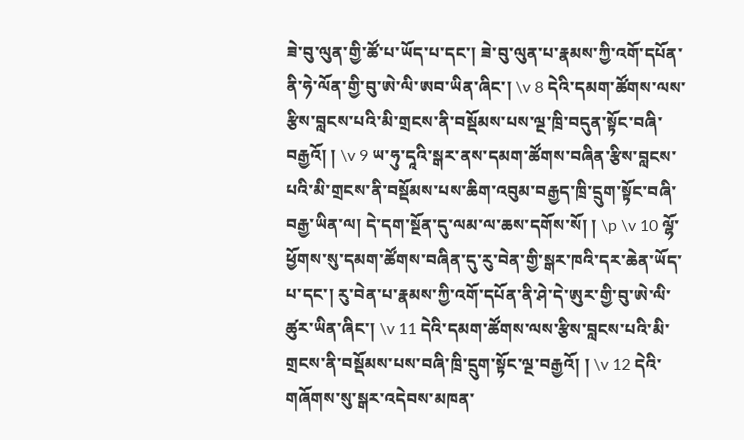ཟེ་བུ་ལུན་གྱི་ཚོ་པ་ཡོད་པ་དང་། ཟེ་བུ་ལུན་པ་རྣམས་ཀྱི་འགོ་དཔོན་ནི་ཧེ་ལོན་གྱི་བུ་ཨེ་ལི་ཨབ་ཡིན་ཞིང་། \v 8 དེའི་དམག་ཚོགས་ལས་རྩིས་བླངས་པའི་མི་གྲངས་ནི་བསྡོམས་པས་ལྔ་ཁྲི་བདུན་སྟོང་བཞི་བརྒྱའོ། ། \v 9 ཡ་ཧུ་དཱའི་སྒར་ནས་དམག་ཚོགས་བཞིན་རྩིས་བླངས་པའི་མི་གྲངས་ནི་བསྡོམས་པས་ཆིག་འབུམ་བརྒྱད་ཁྲི་དྲུག་སྟོང་བཞི་བརྒྱ་ཡིན་ལ། དེ་དག་སྔོན་དུ་ལམ་ལ་ཆས་དགོས་སོ། ། \p \v 10 ལྷོ་ཕྱོགས་སུ་དམག་ཚོགས་བཞིན་དུ་རུ་བེན་གྱི་སྒར་ཁའི་དར་ཆེན་ཡོད་པ་དང་། རུ་བེན་པ་རྣམས་ཀྱི་འགོ་དཔོན་ནི་ཤེ་དེ་ཨུར་གྱི་བུ་ཨེ་ལི་ཚུར་ཡིན་ཞིང་། \v 11 དེའི་དམག་ཚོགས་ལས་རྩིས་བླངས་པའི་མི་གྲངས་ནི་བསྡོམས་པས་བཞི་ཁྲི་དྲུག་སྟོང་ལྔ་བརྒྱའོ། ། \v 12 དེའི་གཞོགས་སུ་སྒར་འདེབས་མཁན་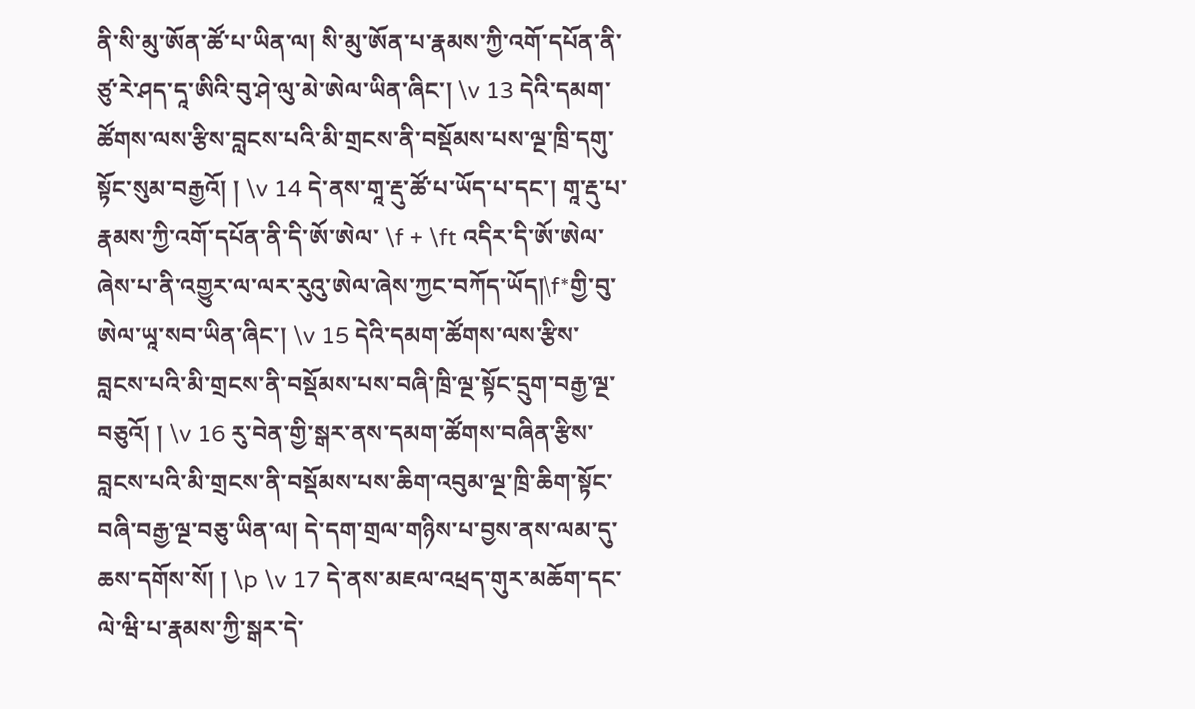ནི་སི་མུ་ཨོན་ཚོ་པ་ཡིན་ལ། སི་མུ་ཨོན་པ་རྣམས་ཀྱི་འགོ་དཔོན་ནི་ཙུ་རེ་ཤད་དཱ་ཨིའི་བུ་ཤེ་ལུ་མེ་ཨེལ་ཡིན་ཞིང་། \v 13 དེའི་དམག་ཚོགས་ལས་རྩིས་བླངས་པའི་མི་གྲངས་ནི་བསྡོམས་པས་ལྔ་ཁྲི་དགུ་སྟོང་སུམ་བརྒྱའོ། ། \v 14 དེ་ནས་གཱ་རྡུ་ཚོ་པ་ཡོད་པ་དང་། གཱ་རྡུ་པ་རྣམས་ཀྱི་འགོ་དཔོན་ནི་དི་ཨོ་ཨེལ་ \f + \ft འདིར་དི་ཨོ་ཨེལ་ཞེས་པ་ནི་འགྱུར་ལ་ལར་རུའུ་ཨེལ་ཞེས་ཀྱང་བཀོད་ཡོད།\f*གྱི་བུ་ཨེལ་ཡཱ་སབ་ཡིན་ཞིང་། \v 15 དེའི་དམག་ཚོགས་ལས་རྩིས་བླངས་པའི་མི་གྲངས་ནི་བསྡོམས་པས་བཞི་ཁྲི་ལྔ་སྟོང་དྲུག་བརྒྱ་ལྔ་བཅུའོ། ། \v 16 རུ་བེན་གྱི་སྒར་ནས་དམག་ཚོགས་བཞིན་རྩིས་བླངས་པའི་མི་གྲངས་ནི་བསྡོམས་པས་ཆིག་འབུམ་ལྔ་ཁྲི་ཆིག་སྟོང་བཞི་བརྒྱ་ལྔ་བཅུ་ཡིན་ལ། དེ་དག་གྲལ་གཉིས་པ་བྱས་ནས་ལམ་དུ་ཆས་དགོས་སོ། ། \p \v 17 དེ་ནས་མཇལ་འཕྲད་གུར་མཆོག་དང་ལེ་ཝི་པ་རྣམས་ཀྱི་སྒར་དེ་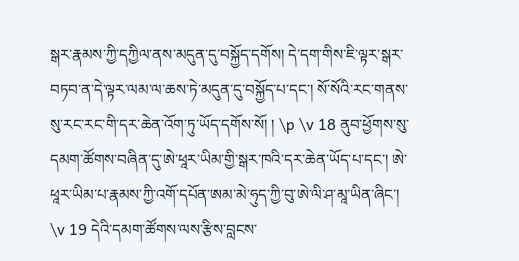སྒར་རྣམས་ཀྱི་དཀྱིལ་ནས་མདུན་དུ་བསྐྱོད་དགོས། དེ་དག་གིས་ཇི་ལྟར་སྒར་བཏབ་ན་དེ་ལྟར་ལམ་ལ་ཆས་ཏེ་མདུན་དུ་བསྐྱོད་པ་དང་། སོ་སོའི་རང་གནས་སུ་རང་རང་གི་དར་ཆེན་འོག་ཏུ་ཡོད་དགོས་སོ། ། \p \v 18 ནུབ་ཕྱོགས་སུ་དམག་ཚོགས་བཞིན་དུ་ཨེ་ཕཱར་ཡིམ་གྱི་སྒར་ཁའི་དར་ཆེན་ཡོད་པ་དང་། ཨེ་ཕཱར་ཡིམ་པ་རྣམས་ཀྱི་འགོ་དཔོན་ཨམ་མེ་ཧུད་ཀྱི་བུ་ཨེ་ལི་ཤ་མཱ་ཡིན་ཞིང་། \v 19 དེའི་དམག་ཚོགས་ལས་རྩིས་བླངས་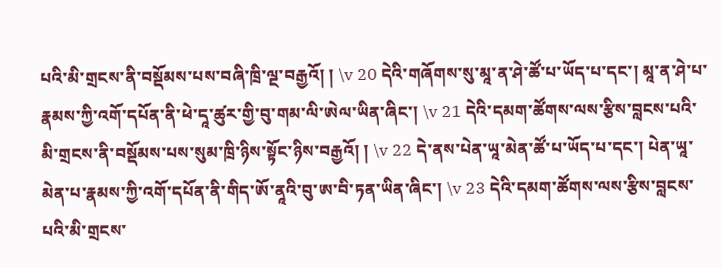པའི་མི་གྲངས་ནི་བསྡོམས་པས་བཞི་ཁྲི་ལྔ་བརྒྱའོ། ། \v 20 དེའི་གཞོགས་སུ་མཱ་ན་ཤེ་ཚོ་པ་ཡོད་པ་དང་། མཱ་ན་ཤེ་པ་རྣམས་ཀྱི་འགོ་དཔོན་ནི་ཕེ་དཱ་ཚུར་གྱི་བུ་གམ་ལི་ཨེལ་ཡིན་ཞིང་། \v 21 དེའི་དམག་ཚོགས་ལས་རྩིས་བླངས་པའི་མི་གྲངས་ནི་བསྡོམས་པས་སུམ་ཁྲི་ཉིས་སྟོང་ཉིས་བརྒྱའོ། ། \v 22 དེ་ནས་པེན་ཡཱ་མེན་ཚོ་པ་ཡོད་པ་དང་། པེན་ཡཱ་མེན་པ་རྣམས་ཀྱི་འགོ་དཔོན་ནི་གིད་ཨོ་ནཱའི་བུ་ཨ་བི་ཏན་ཡིན་ཞིང་། \v 23 དེའི་དམག་ཚོགས་ལས་རྩིས་བླངས་པའི་མི་གྲངས་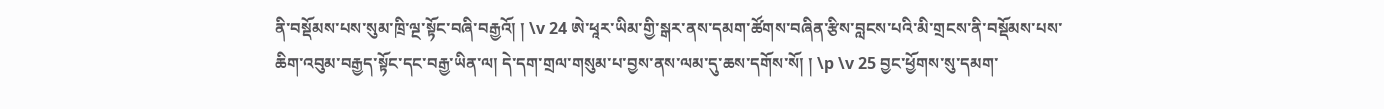ནི་བསྡོམས་པས་སུམ་ཁྲི་ལྔ་སྟོང་བཞི་བརྒྱའོ། ། \v 24 ཨེ་ཕཱར་ཡིམ་གྱི་སྒར་ནས་དམག་ཚོགས་བཞིན་རྩིས་བླངས་པའི་མི་གྲངས་ནི་བསྡོམས་པས་ཆིག་འབུམ་བརྒྱད་སྟོང་དང་བརྒྱ་ཡིན་ལ། དེ་དག་གྲལ་གསུམ་པ་བྱས་ནས་ལམ་དུ་ཆས་དགོས་སོ། ། \p \v 25 བྱང་ཕྱོགས་སུ་དམག་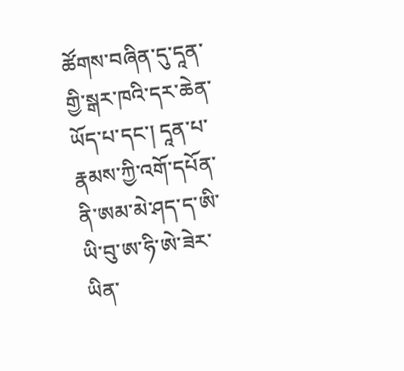ཚོགས་བཞིན་དུ་དཱན་གྱི་སྒར་ཁའི་དར་ཆེན་ཡོད་པ་དང་། དཱན་པ་རྣམས་ཀྱི་འགོ་དཔོན་ནི་ཨམ་མེ་ཤད་ད་ཨི་ཡི་བུ་ཨ་ཧི་ཨེ་ཟེར་ཡིན་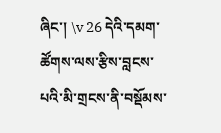ཞིང་། \v 26 དེའི་དམག་ཚོགས་ལས་རྩིས་བླངས་པའི་མི་གྲངས་ནི་བསྡོམས་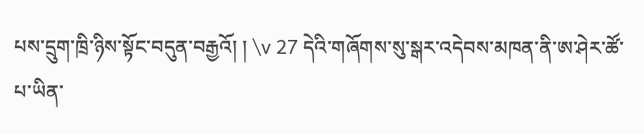པས་དྲུག་ཁྲི་ཉིས་སྟོང་བདུན་བརྒྱའོ། ། \v 27 དེའི་གཞོགས་སུ་སྒར་འདེབས་མཁན་ནི་ཨ་ཤེར་ཚོ་པ་ཡིན་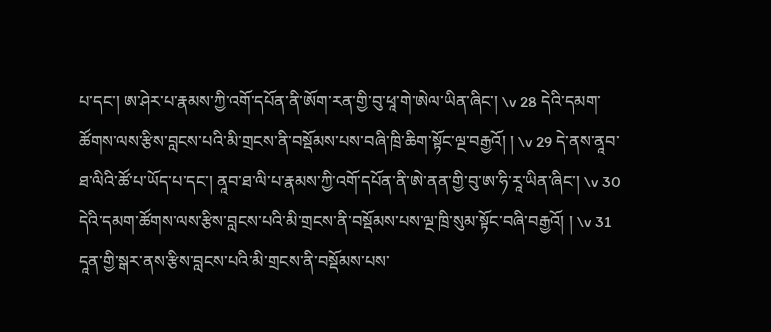པ་དང་། ཨ་ཤེར་པ་རྣམས་ཀྱི་འགོ་དཔོན་ནི་ཨོག་རན་གྱི་བུ་ཕཱ་གེ་ཨེལ་ཡིན་ཞིང་། \v 28 དེའི་དམག་ཚོགས་ལས་རྩིས་བླངས་པའི་མི་གྲངས་ནི་བསྡོམས་པས་བཞི་ཁྲི་ཆིག་སྟོང་ལྔ་བརྒྱའོ། ། \v 29 དེ་ནས་ནཱབ་ཐ་ལིའི་ཚོ་པ་ཡོད་པ་དང་། ནཱབ་ཐ་ལི་པ་རྣམས་ཀྱི་འགོ་དཔོན་ནི་ཨེ་ནན་གྱི་བུ་ཨ་ཧི་རཱ་ཡིན་ཞིང་། \v 30 དེའི་དམག་ཚོགས་ལས་རྩིས་བླངས་པའི་མི་གྲངས་ནི་བསྡོམས་པས་ལྔ་ཁྲི་སུམ་སྟོང་བཞི་བརྒྱའོ། ། \v 31 དཱན་གྱི་སྒར་ནས་རྩིས་བླངས་པའི་མི་གྲངས་ནི་བསྡོམས་པས་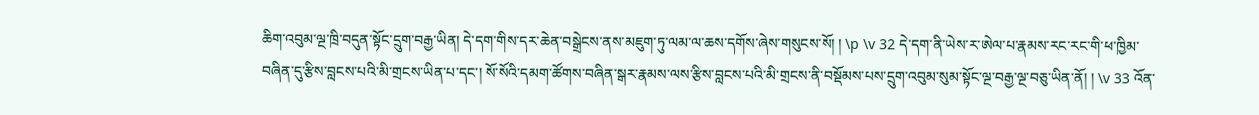ཆིག་འབུམ་ལྔ་ཁྲི་བདུན་སྟོང་དྲུག་བརྒྱ་ཡིན། དེ་དག་གིས་དར་ཆེན་བསྒྲེངས་ནས་མཇུག་ཏུ་ལམ་ལ་ཆས་དགོས་ཞེས་གསུངས་སོ། ། \p \v 32 དེ་དག་ནི་ཡེས་ར་ཨེལ་པ་རྣམས་རང་རང་གི་ཕ་ཁྱིམ་བཞིན་དུ་རྩིས་བླངས་པའི་མི་གྲངས་ཡིན་པ་དང་། སོ་སོའི་དམག་ཚོགས་བཞིན་སྒར་རྣམས་ལས་རྩིས་བླངས་པའི་མི་གྲངས་ནི་བསྡོམས་པས་དྲུག་འབུམ་སུམ་སྟོང་ལྔ་བརྒྱ་ལྔ་བཅུ་ཡིན་ནོ། ། \v 33 འོན་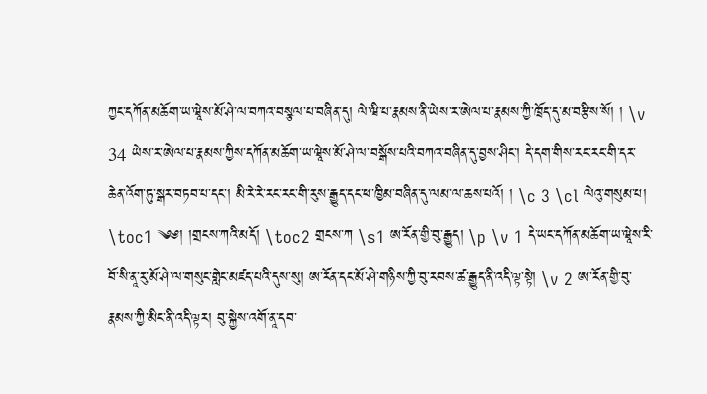ཀྱང་དཀོན་མཆོག་ཡ་ཝཱེས་མོ་ཤེ་ལ་བཀའ་བསྩལ་པ་བཞིན་དུ། ལེ་ཝི་པ་རྣམས་ནི་ཡེས་ར་ཨེལ་པ་རྣམས་ཀྱི་ཁྲོད་དུ་མ་བརྩིས་སོ། ། \v 34 ཡེས་ར་ཨེལ་པ་རྣམས་ཀྱིས་དཀོན་མཆོག་ཡ་ཝཱེས་མོ་ཤེ་ལ་བསྒོས་པའི་བཀའ་བཞིན་དུ་བྱས་ཤིང་། དེ་དག་གིས་རང་རང་གི་དར་ཆེན་འོག་ཏུ་སྒར་བཏབ་པ་དང་། མི་རེ་རེ་རང་རང་གི་རུས་རྒྱུད་དང་ཕ་ཁྱིམ་བཞིན་དུ་ལམ་ལ་ཆས་པའོ། ། \c 3 \cl ལེའུ་གསུམ་པ། \toc1 ༄༅། །གྲངས་ཀའི་མདོ། \toc2 གྲངས་ཀ \s1 ཨ་རོན་གྱི་བུ་རྒྱུད། \p \v 1 དེ་ཡང་དཀོན་མཆོག་ཡ་ཝཱེས་རི་བོ་སི་ནཱ་རུ་མོ་ཤེ་ལ་གསུང་གླེང་མཛད་པའི་དུས་སུ། ཨ་རོན་དང་མོ་ཤེ་གཉིས་ཀྱི་བུ་རབས་ཚ་རྒྱུད་ནི་འདི་ལྟ་སྟེ། \v 2 ཨ་རོན་གྱི་བུ་རྣམས་ཀྱི་མིང་ནི་འདི་ལྟར། བུ་སྐྱེས་འགོ་ནཱ་དབ་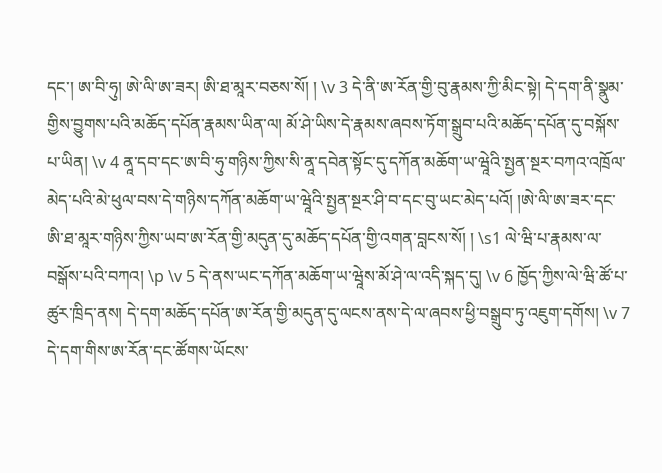དང་། ཨ་བི་ཧུ། ཨེ་ལི་ཨ་ཟར། ཨི་ཐ་མཱར་བཅས་སོ། ། \v 3 དེ་ནི་ཨ་རོན་གྱི་བུ་རྣམས་ཀྱི་མིང་སྟེ། དེ་དག་ནི་སྣུམ་གྱིས་བྱུགས་པའི་མཆོད་དཔོན་རྣམས་ཡིན་ལ། མོ་ཤེ་ཡིས་དེ་རྣམས་ཞབས་ཏོག་སྒྲུབ་པའི་མཆོད་དཔོན་དུ་བསྐོས་པ་ཡིན། \v 4 ནཱ་དབ་དང་ཨ་བི་ཧུ་གཉིས་ཀྱིས་སི་ནཱ་དབེན་སྟོང་དུ་དཀོན་མཆོག་ཡ་ཝཱེའི་སྤྱན་སྔར་བཀའ་འཁྲོལ་མེད་པའི་མེ་ཕུལ་བས་དེ་གཉིས་དཀོན་མཆོག་ཡ་ཝཱེའི་སྤྱན་སྔར་ཤི་བ་དང་བུ་ཡང་མེད་པའོ། །ཨེ་ལི་ཨ་ཟར་དང་ཨི་ཐ་མཱར་གཉིས་ཀྱིས་ཡབ་ཨ་རོན་གྱི་མདུན་དུ་མཆོད་དཔོན་གྱི་འགན་བླངས་སོ། ། \s1 ལེ་ཝི་པ་རྣམས་ལ་བསྒོས་པའི་བཀའ། \p \v 5 དེ་ནས་ཡང་དཀོན་མཆོག་ཡ་ཝཱེས་མོ་ཤེ་ལ་འདི་སྐད་དུ། \v 6 ཁྱོད་ཀྱིས་ལེ་ཝི་ཚོ་པ་ཚུར་ཁྲིད་ནས། དེ་དག་མཆོད་དཔོན་ཨ་རོན་གྱི་མདུན་དུ་ལངས་ནས་དེ་ལ་ཞབས་ཕྱི་བསྒྲུབ་ཏུ་འཇུག་དགོས། \v 7 དེ་དག་གིས་ཨ་རོན་དང་ཚོགས་ཡོངས་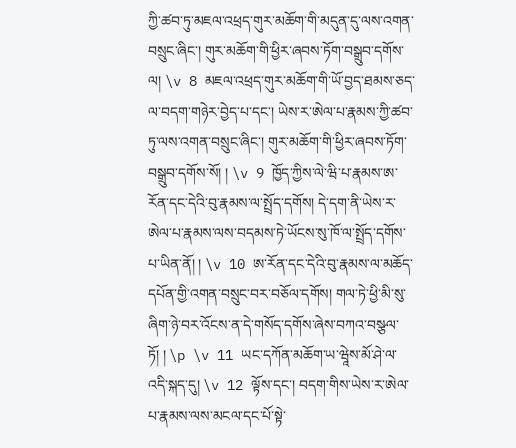ཀྱི་ཚབ་ཏུ་མཇལ་འཕྲད་གུར་མཆོག་གི་མདུན་དུ་ལས་འགན་བསྲུང་ཞིང་། གུར་མཆོག་གི་ཕྱིར་ཞབས་ཏོག་བསྒྲུབ་དགོས་ལ། \v 8 མཇལ་འཕྲད་གུར་མཆོག་གི་ཡོ་བྱད་ཐམས་ཅད་ལ་བདག་གཉེར་བྱེད་པ་དང་། ཡེས་ར་ཨེལ་པ་རྣམས་ཀྱི་ཚབ་ཏུ་ལས་འགན་བསྲུང་ཞིང་། གུར་མཆོག་གི་ཕྱིར་ཞབས་ཏོག་བསྒྲུབ་དགོས་སོ། ། \v 9 ཁྱོད་ཀྱིས་ལེ་ཝི་པ་རྣམས་ཨ་རོན་དང་དེའི་བུ་རྣམས་ལ་སྤྲོད་དགོས། དེ་དག་ནི་ཡེས་ར་ཨེལ་པ་རྣམས་ལས་བདམས་ཏེ་ཡོངས་སུ་ཁོ་ལ་སྤྲོད་དགོས་པ་ཡིན་ནོ། ། \v 10 ཨ་རོན་དང་དེའི་བུ་རྣམས་ལ་མཆོད་དཔོན་གྱི་འགན་བསྲུང་བར་བཅོལ་དགོས། གལ་ཏེ་ཕྱི་མི་སུ་ཞིག་ཉེ་བར་འོངས་ན་དེ་གསོད་དགོས་ཞེས་བཀའ་བསྩལ་ཏོ། ། \p \v 11 ཡང་དཀོན་མཆོག་ཡ་ཝཱེས་མོ་ཤེ་ལ་འདི་སྐད་དུ། \v 12 ལྟོས་དང་། བདག་གིས་ཡེས་ར་ཨེལ་པ་རྣམས་ལས་མངལ་དང་པོ་སྟེ་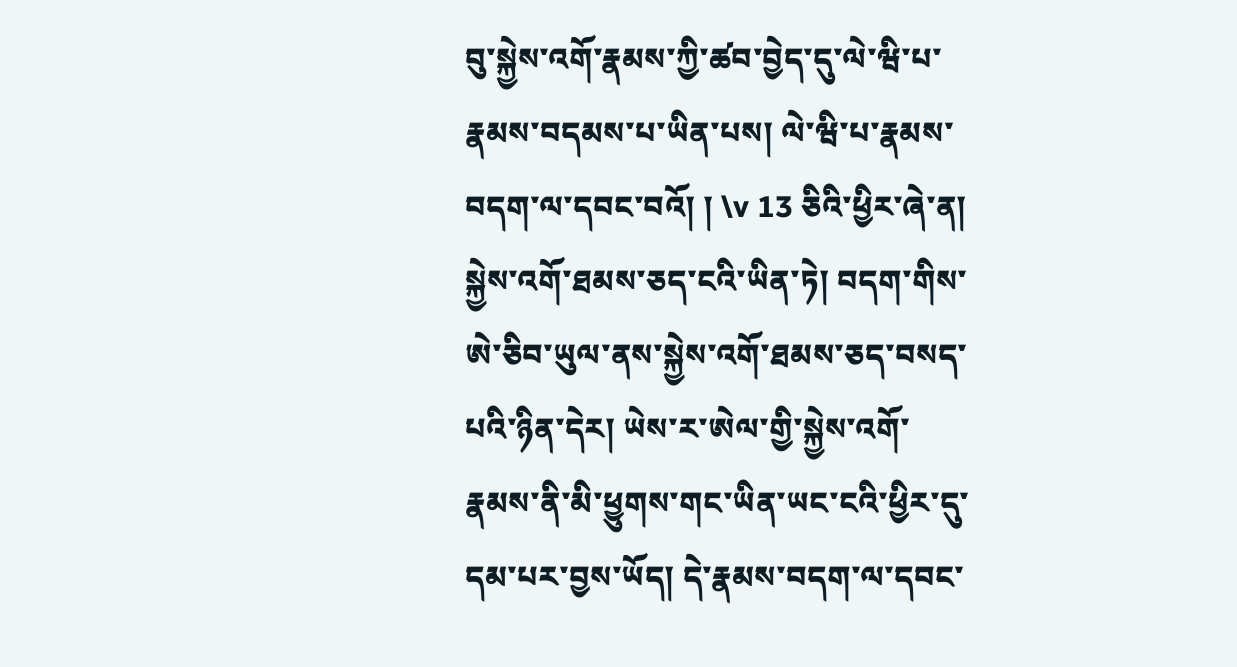བུ་སྐྱེས་འགོ་རྣམས་ཀྱི་ཚབ་བྱེད་དུ་ལེ་ཝི་པ་རྣམས་བདམས་པ་ཡིན་པས། ལེ་ཝི་པ་རྣམས་བདག་ལ་དབང་བའོ། ། \v 13 ཅིའི་ཕྱིར་ཞེ་ན། སྐྱེས་འགོ་ཐམས་ཅད་ངའི་ཡིན་ཏེ། བདག་གིས་ཨེ་ཅིབ་ཡུལ་ནས་སྐྱེས་འགོ་ཐམས་ཅད་བསད་པའི་ཉིན་དེར། ཡེས་ར་ཨེལ་གྱི་སྐྱེས་འགོ་རྣམས་ནི་མི་ཕྱུགས་གང་ཡིན་ཡང་ངའི་ཕྱིར་དུ་དམ་པར་བྱས་ཡོད། དེ་རྣམས་བདག་ལ་དབང་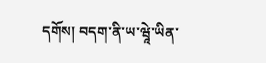དགོས། བདག་ནི་ཡ་ཝཱེ་ཡིན་